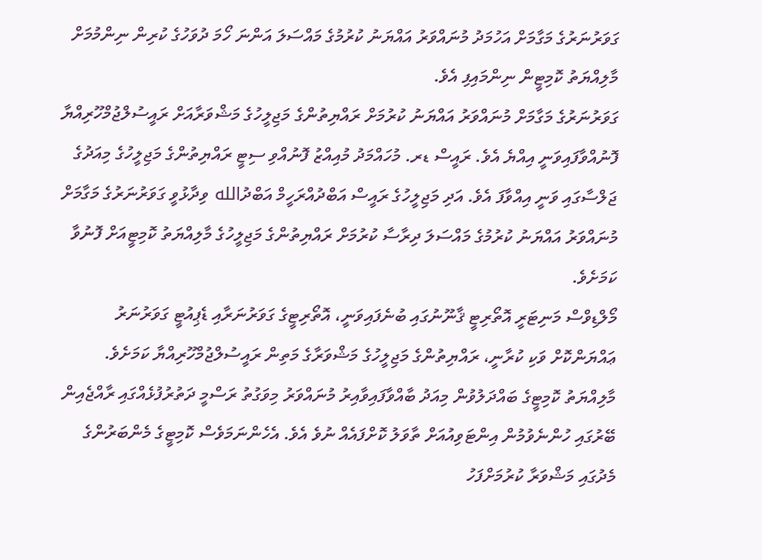ގަވަރުނަރުގެ މަގާމަށް އަހުމަދު މުނައްވަރު އައްޔަނު ކުރުމުގެ މައްސަލަ އަންނަ ހޯމަ ދުވަހުގެ ކުރިން ނިންމުމަށް މާލިއްޔަތު ކޮމިޓީން ނިންމައިފި އެވެ.
ގަވަރުނަރުގެ މަގާމަށް މުނައްވަރު އައްޔަނު ކުރުމަށް ރައްޔިތުންގެ މަޖިލީހުގެ މަޝްވަރާއަށް ރައީސުލްޖުމްހޫރިއްޔާ ފޮނުއްވާފައިވަނީ އިއްޔެ އެވެ. ރައީސް ޑރ. މުހައްމަދު މުއިއްޒު ފޮނުއްވި ސިޓީ ރައްޔިތުންގެ މަޖިލީހުގެ މިއަދުގެ ޖަލްސާގައި ވަނީ އިއްވާފަ އެވެ. އަދި މަޖިލީހުގެ ރައީސް އަބްދުއްރަހީމް އަބްދުالله ވިދާޅުވީ ގަވަރުނަރުގެ މަގާމަށް މުނައްވަރު އައްޔަނު ކުރުމުގެ މައްސަލަ ދިރާސާ ކުރުމަށް ރައްޔިތުންގެ މަޖިލީހުގެ މާލިއްޔަތު ކޮމިޓީއަށް ފޮނުވާ ކަމަށެވެ.
މޯލްޑިވްސް މަނިޓަރީ އޮތޯރިޓީ ޤާނޫނުގައި ބުނެފައިވަނީ، އޮތޯރިޓީގެ ގަވަރުނަރާއި ޑެޕިއުޓީ ގަވަރުނަރު ޢައްޔަންކޮށް ވަކި ކުރާނީ، ރައްޔިތުންގެ މަޖިލީހުގެ މަޝްވަރާގެ މަތިން ރައީސުލްޖުމްހޫރިއްޔާ ކަމަށެވެ.
މާލިއްޔަތު ކޮމިޓީގެ ބައްދަލުވުން މިއަދު ބާއްވާފައިވާއިރު މުނައްވަރު މިވަގުތު ރަސްމީ ދަތުރުފުޅެއްގައި ރާއްޖެއިން ބޭރުގައި ހުންނެވުމުން އިންޓަވިއުއަށް ތާވަލު ކޮށްފައެއް ނުވެ އެވެ. އެހެންނަމަވެސް ކޮމިޓީގެ މެންބަރުންގެ މެދުގައި މަޝްވަރާ ކުރުމަށްފަހު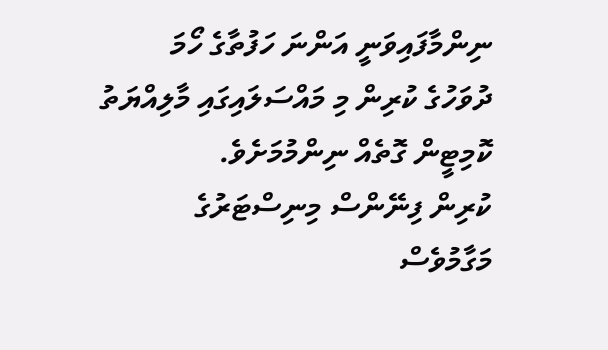ނިންމާފައިވަނީ އަންނަ ހަފުތާގެ ހޯމަ ދުވަހުގެ ކުރިން މި މައްސަލައިގައި މާލިއްޔަތު ކޮމިޓީން ގޮތެއް ނިންމުމަށެވެ.
ކުރިން ފިނޭންސް މިނިސްޓަރުގެ މަގާމުވެސް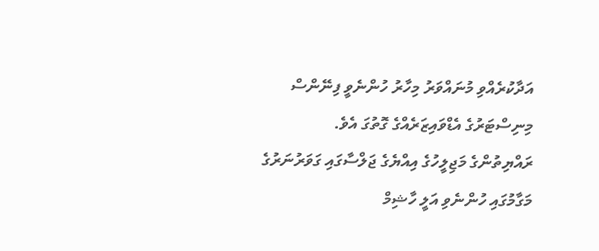އަދާކުރެއްވި މުނައްވަރު މިހާރު ހުންނެވީ ފިނޭންސް މިނިސްޓަރުގެ އެޑްވައިޒަރެއްގެ ގޮތުގަ އެވެ.
ރައްޔިތުންގެ މަޖިލީހުގެ އިއްޔެގެ ޖަލްސާގައި ގަވަރުނަރުގެ މަގާމުގައި ހުންނެވި އަލީ ހާޝިމް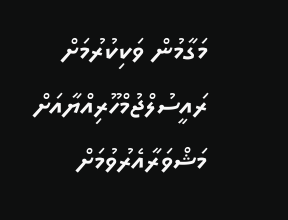މަގާމުން ވަކިކުރުމަށް ރައީސުލްޖުމްހޫރިއްޔާއަށް މަޝްވަރާއެރުވުމަށް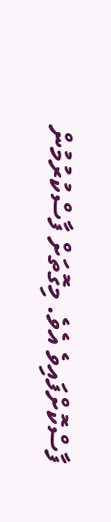ފާސްކޮށްފައިވެ އެވެ. މިގޮތަށް ފާސްކުރުމުން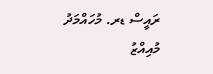ރައީސް ޑރ. މުހައްމަދު މުއިއްޒު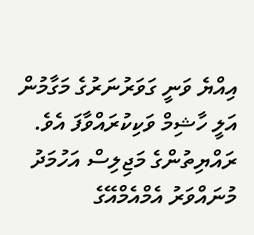އިއްޔެ ވަނީ ގަވަރުނަރުގެ މަގާމުން އަލީ ހާޝިމް ވަކިކުރައްވާފަ އެވެ.
ރައްޔިތުންގެ މަޖިލިސް އަހުމަދު މުނައްވަރު އެމްއެމްއޭގެ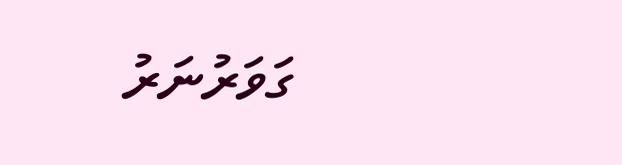ގަވަރުނަރު